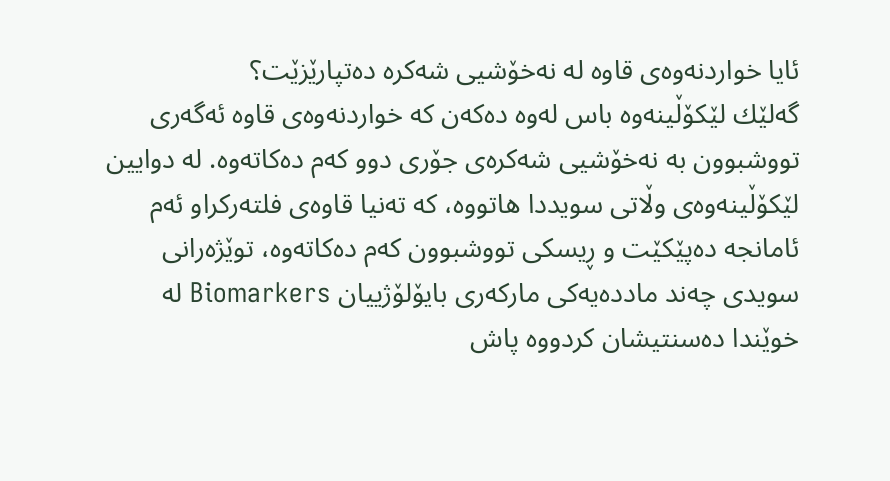ئایا خواردنەوەی قاوە لە نەخۆشیی شەكرە دەتپارێزێت؟
گەلێك لێكۆڵینەوە باس لەوە دەكەن كە خواردنەوەی قاوە ئەگەری تووشبوون بە نەخۆشیی شەكرەی جۆری دوو كەم دەكاتەوە. لە دوایین لێكۆڵینەوەی وڵاتی سویددا هاتووە، كە تەنیا قاوەی فلتەركراو ئەم ئامانجە دەپێكێت و ڕیسكی تووشبوون كەم دەكاتەوە، توێژەرانی سویدی چەند ماددەیەكی ماركەری بایۆلۆژییان Biomarkers لە خوێندا دەسنتیشان كردووە پاش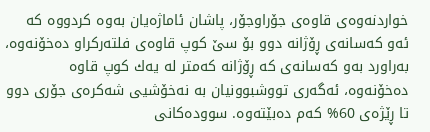خواردنەوەی قاوەی جۆراوجۆر، پاشان ئاماژەیان بەوە كردووە كە ئەو كەسانەی ڕۆژانە دوو بۆ سێ كوپ قاوەی فلتەركراو دەخۆنەوە، بەراورد بەو كەسانەی كە ڕۆژانە كەمتر لە یەك كوپ قاوە دەخۆنەوە، ئەگەری تووشبوونیان بە نەخۆشیی شەكرەی جۆری دوو تا ڕێژەی 60% كەم دەبێتەوە. سوودەكانی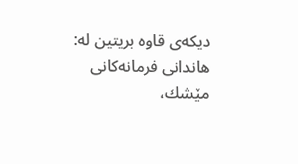دیكەی قاوە بریتین لە: هاندانی فرمانەكانی مێشك،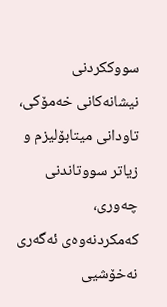سووككردنی نیشانەكانی خەمۆكی، تاودانی میتابۆلیزم و زیاتر سووتاندنی چەوری، كەمكردنەوەی ئەگەری نەخۆشیی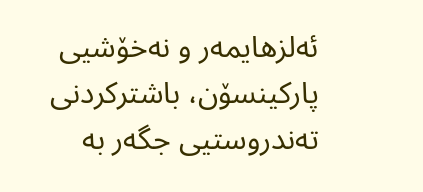ئەلزهایمەر و نەخۆشیی پاركینسۆن، باشتركردنی تەندروستیی جگەر بە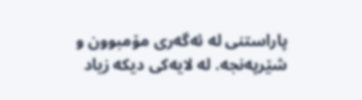پاراستنی لە ئەگەری مۆمبوون و شێرپەنجە. لە لایەكی دیكە زیاد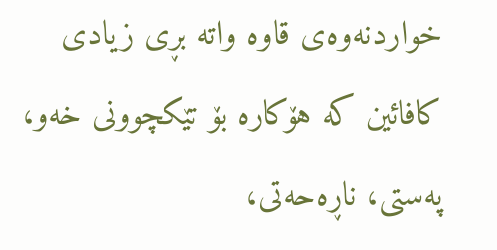خواردنەوەی قاوە واتە بڕی زیادی كافائین كە هۆكارە بۆ تێكچوونی خەو، پەستی، ناڕەحەتی،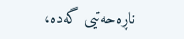ناڕەحەتیی گەدە،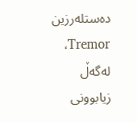دەستلەرزین Tremor، لەگەڵ زیابوونی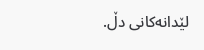لێدانەكانی دڵ.